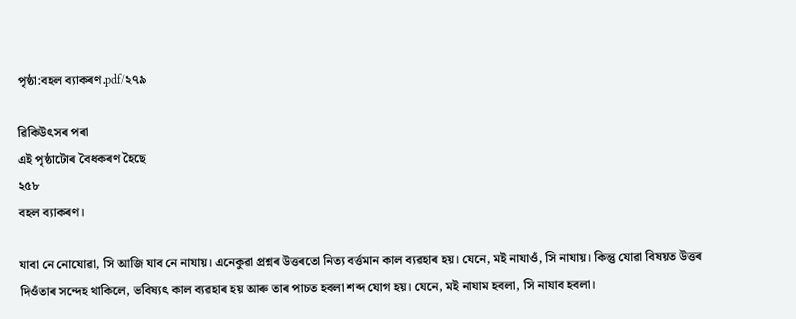পৃষ্ঠা:বহল ব্যাকৰণ.pdf/২৭৯

ৱিকিউৎসৰ পৰা
এই পৃষ্ঠাটোৰ বৈধকৰণ হৈছে
২৫৮
বহল ব্যাকৰণ।

যাবা নে নোযোৱা, সি আজি যাব নে নাযায়। এনেকুৱা প্ৰশ্নৰ উত্তৰতো নিত্য বৰ্ত্তমান কাল ব্যৱহাৰ হয়। যেনে, মই নাযাওঁ, সি নাযায়। কিন্তু যোৱা বিষয়ত উত্তৰ দিওঁতাৰ সন্দেহ থাকিলে, ভবিষ্যৎ কাল ব্যৱহাৰ হয় আৰু তাৰ পাচত হবলা শব্দ যোগ হয়। যেনে, মই নাযাম হবলা, সি নাযাব হবলা।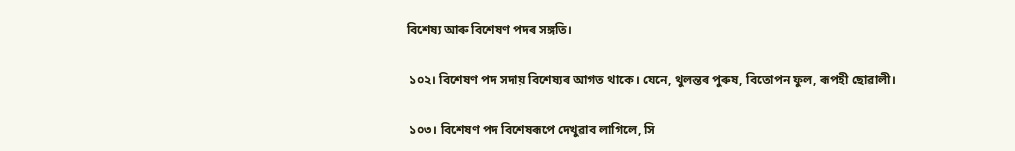বিশেষ্য আৰু বিশেষণ পদৰ সঙ্গতি।

 ১০২। বিশেষণ পদ সদায় বিশেষ্যৰ আগত থাকে। যেনে, থুলন্তৰ পুৰুষ, বিতোপন ফুল, ৰূপহী ছোৱালী।

 ১০৩। বিশেষণ পদ বিশেষৰূপে দেখুৱাব লাগিলে, সি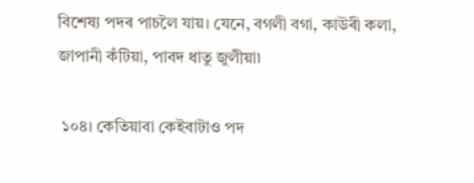বিশেষ্য পদৰ পাচলৈ যায়। যেনে, বগলী বগা, কাউৰী কলা, জাপানী কঁটিয়া, পাবদ ধাতু জুলীয়া৷

 ১০৪। কেতিয়াবা কেইবাটাও পদ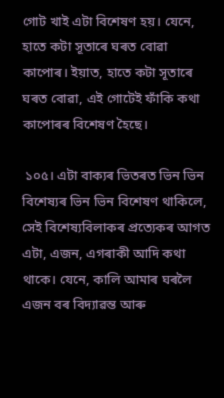গোট খাই এটা বিশেষণ হয়। যেনে, হাতে কটা সূতাৰে ঘৰত বোৱা কাপোৰ। ইয়াত, হাতে কটা সূতাৰে ঘৰত বোৱা, এই গোটেই ফাঁকি কথা কাপোৰৰ বিশেষণ হৈছে।

 ১০৫। এটা বাক্যৰ ভিতৰত ভিন ভিন বিশেষ্যৰ ভিন ভিন বিশেষণ থাকিলে, সেই বিশেষ্যবিলাকৰ প্ৰত্যেকৰ আগত এটা, এজন, এগৰাকী আদি কথা থাকে। যেনে, কালি আমাৰ ঘৰলৈ এজন বৰ বিদ্যাৱন্ত আৰু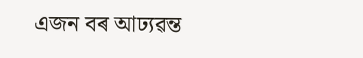এজন বৰ আঢ্যৱন্ত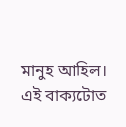মানুহ আহিল। এই বাক্যটোত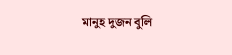মানুহ দুজন বুলি